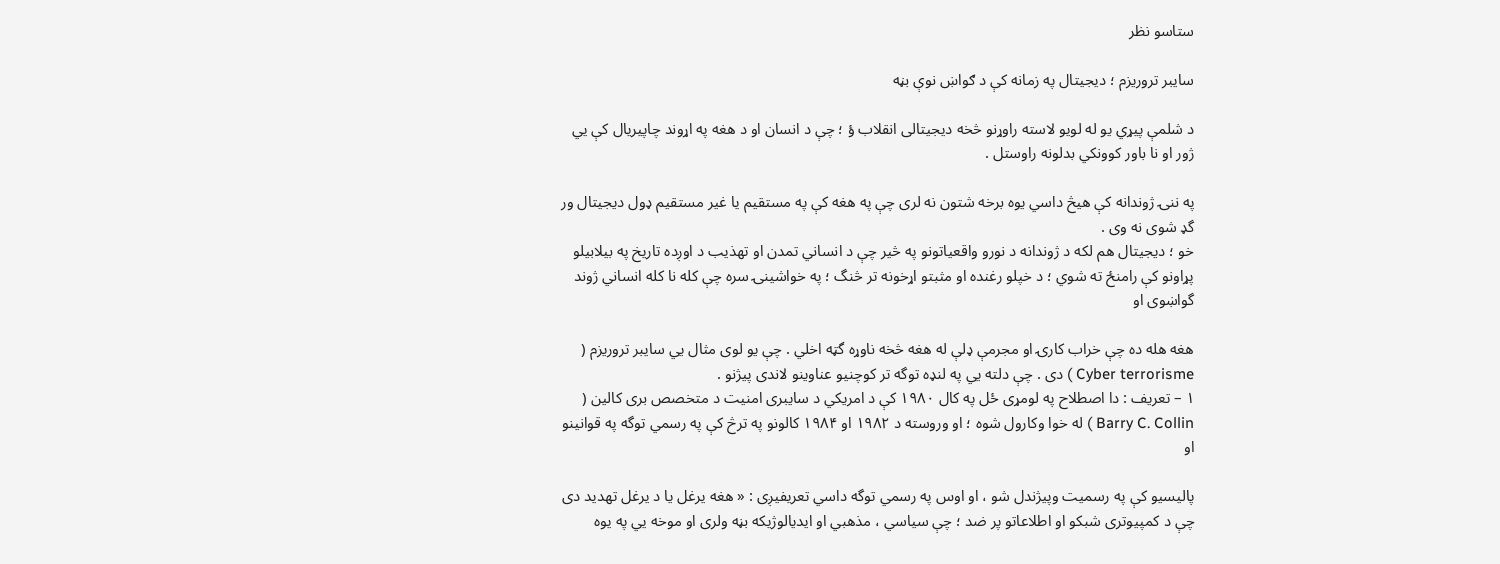ستاسو نظر

سایبر تروریزم ؛ دیجیتال په زمانه کې د ګواښ نوې بڼه

د شلمې پیړي یو له لویو لاسته راوړنو څخه دیجیتالی انقلاب ؤ ؛ چې د انسان او د هغه په اړوند چاپیریال کې یي ژور او نا باور کوونکي بدلونه راوستل .

په ننۍ ژوندانه کې هیڅ داسي یوه برخه شتون نه لری چې په هغه کې په مستقیم یا غیر مستقیم ډول دیجیتال ور گډ شوی نه وی .
خو ؛ دیجیتال هم لکه د ژوندانه د نورو واقعیاتونو په څیر چې د انساني تمدن او تهذیب د اوږده تاریخ په بیلابیلو پړاونو کې رامنځ ته شوي ؛ د خپلو رغنده او مثبتو اړخونه تر څنگ ؛ په خواشینۍ سره چې کله نا کله انساني ژوند گواښوی او

هغه هله ده چې خراب کارۍ او مجرمې ډلې له هغه څخه ناوړه گټه اخلي . چې یو لوی مثال یي سایبر تروریزم ( Cyber terrorisme ) دی . چې دلته یي په لنډه توگه تر کوچنیو عناوینو لاندی پیژنو‌ .
۱ – تعریف : دا اصطلاح په لومړی ځل په کال ۱۹۸۰ کې د امریکي د سایبری امنیت د متخصص بری کالین ( Barry C. Collin ) له خوا وکارول شوه ؛ او وروسته د ۱۹۸۲ او ۱۹۸۴ کالونو په ترڅ کې په رسمي توگه په قوانینو او

پالیسیو کې په رسمیت وپیژندل شو ، او اوس په رسمي توگه داسي تعریفیږی : « هغه یرغل یا د یرغل تهدید دی چې د کمپیوتری شبکو او اطلاعاتو پر ضد ؛ چې سیاسي ، مذهبي او ایدیالوژیکه بڼه ولری او موخه یي په یوه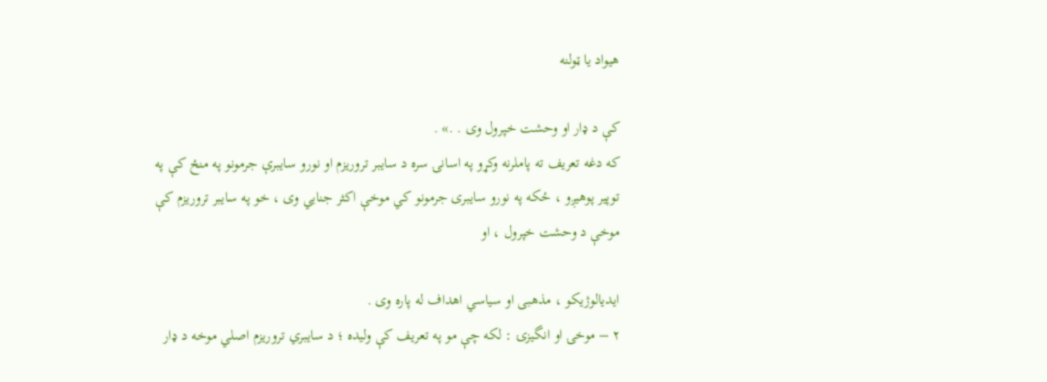هیواد یا ټولنه

کې د ډار او وحشت خپرول وی . .» .
که دغه تعریف ته پاملرنه وکړو په اسانۍ سره د سایبر تروریزم او نورو سایبرې جرمونو په منځ کې په توپیر پوهیږو ، ځکه په نورو سایبری جرمونو کي موخې اکثر جنایي وی ، خو په سایبر تروریزم کې موخې د وحشت خپرول ، او‌

ایدیالوژیکو ، مذهبی او سیاسي اهداف له پاره وی .
۲ – موخۍ او انگیزۍ : لکه چې مو په تعریف کې ‌‌ولیده ؛ د سایبري تروریزم اصلي موخه د ډار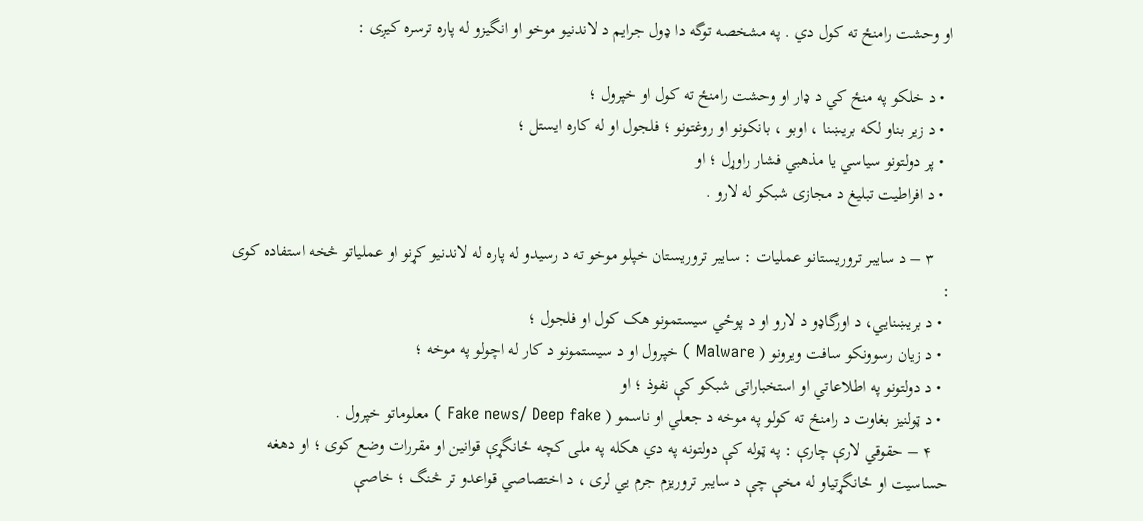او وحشت رامنځ ته کول دي . په مشخصه توگه دا ډول جرایم د لاندنیو موخو او انگیزو‌ له پاره ترسره کیږی :

  • د خلکو په منځ کي د ډار او وحشت رامنځ ته کول او خپرول ؛
  • د زیر بناو لکه بریښنا ، اوبو ، بانکونو او روغتونو ؛ فلجول او له کاره ایستل ؛
  • پر دولتونو سیاسي یا مذهبي فشار راوړل ؛ او
  • د افراطیت تبلیغ د مجازی شبکو له لارو .

    ۳ – د سایبر تروریستانو عملیات : سایبر تروریستان خپلو موخو ته د رسیدو له پاره له لاندنیو کړنو او عملیاتو څخه استفاده کوی :
  • د بریښنایي، د اورگاډو د لارو او د پوځي سیستمونو هک کول او فلجول ؛
  • د زیان رسوونکو سافت ویرونو ( Malware ) خپرول او د سیستمونو د کار له اچولو په موخه ؛
  • د دولتونو په اطلاعاتي او استخباراتی شبکو کې نفوذ ؛ او
  • د ټولنیز بغاوت د رامنځ ته کولو په موخه د جعلي او ناسمو ( Fake news/ Deep fake ) معلوماتو خپرول .
    ۴ – حقوقي لارې چارې : په ټوله کې دولتونه په دي هکله په ملی کچه ځانگړې قوانین او مقررات وضع کوی ؛ او دهغه حساسیت او ځانگړتیاو له مخې چې د سایبر تروریزم جرم یي لری ، د اختصاصي قواعدو تر څنگ ؛ خاصې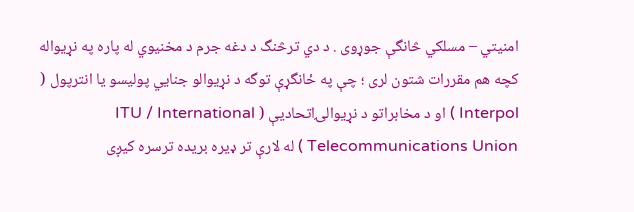امنیتي – مسلکي څانگې جوړوی . د دي ترڅنگ‌ د دغه جرم د مخنیوي له پاره په نړیواله کچه هم مقررات شتون لری ؛ چې په ځانگړې توگه د نړیوالو جنایي پولیسو یا انترپول ( Interpol ) او د مخابراتو د نړیوالۍاتحادیې ( ITU / International Telecommunications Union ) له لارې تر ډیره بریده ترسره کیږی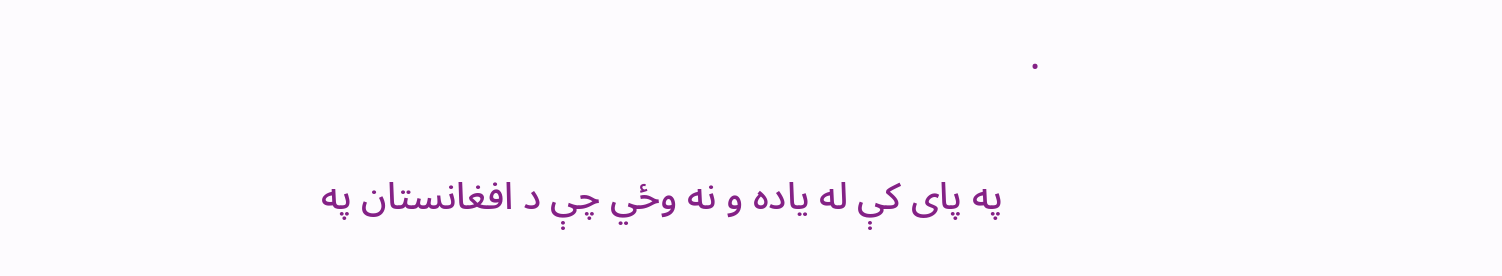.

    په پای کې له یاده و نه وځي چې د افغانستان په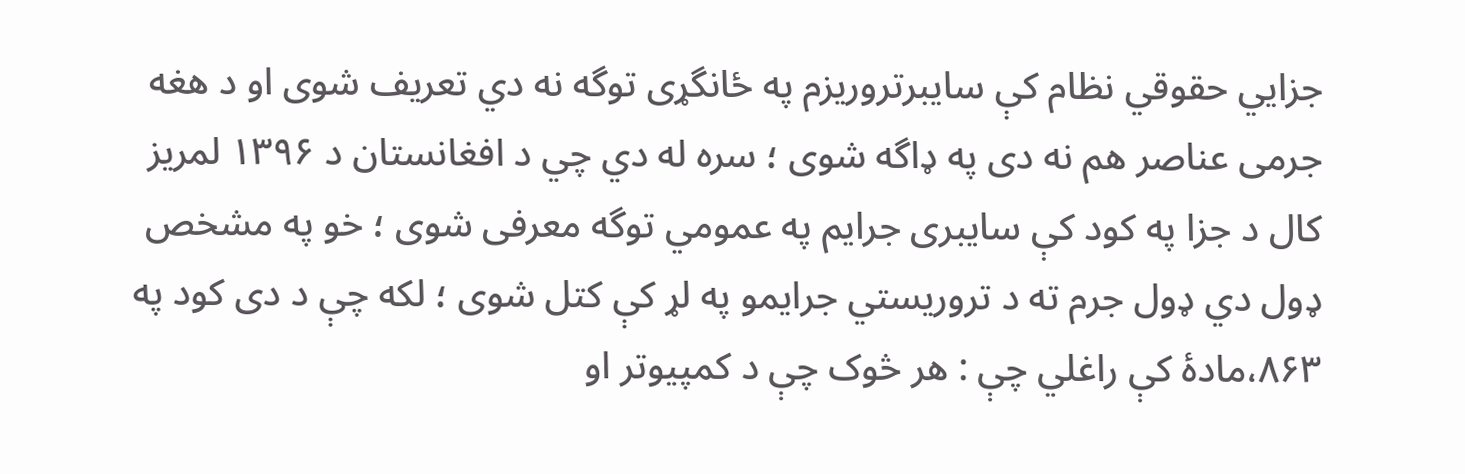جزایي حقوقي نظام کې سایبرتروریزم په ځانگړی توگه نه دي تعریف شوی او د هغه جرمی عناصر هم نه دی په ډاگه شوی ؛ سره له دي چي د افغانستان د ۱۳۹۶ لمریز کال د جزا په کود کې سایبری جرایم په عمومي توگه معرفی شوی ؛ خو‌ په مشخص ډول دي ډول جرم ته د تروریستي جرایمو په لړ کې کتل شوی ؛ لکه چې د دی کود په ۸۶۳،مادهٔ کې راغلي چې : هر څوک چې د کمپیوتر او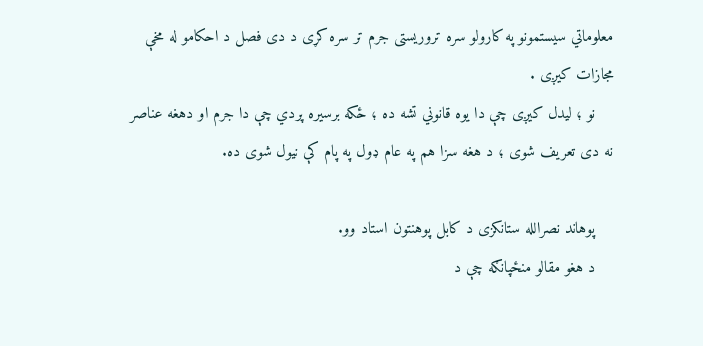معلوماتي سیستمونو په کارولو‌ سره تروریستی جرم تر سره کړی د دی فصل د احکامو له مخې مجازات کیږی .
    نو‌ ؛ لیدل کیږی چې دا یوه قانوني تشه ده ؛ ځکه برسیره پردي چې دا جرم او دهغه عناصر نه دی تعریف شوی ؛ د هغه سزا هم په عام ډول په پام کې نیول شوی ده.

    پوهاند نصرالله ستانکزی د کابل پوهنتون استاد وو.
    د هغو مقالو منځپانګه چې د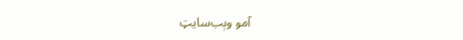آمو وېب‌سایټ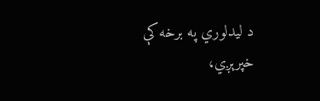د لیدلوري په برخه کې خپرېږي،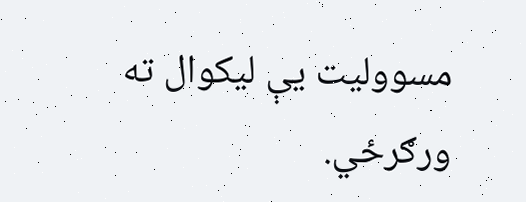مسوولیت یې لیکوال ته ورګرځي.